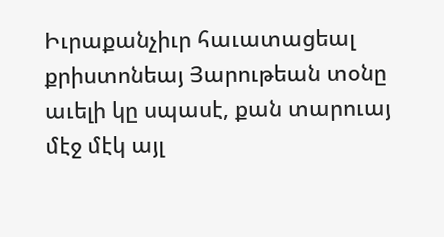Իւրաքանչիւր հաւատացեալ քրիստոնեայ Յարութեան տօնը աւելի կը սպասէ, քան տարուայ մէջ մէկ այլ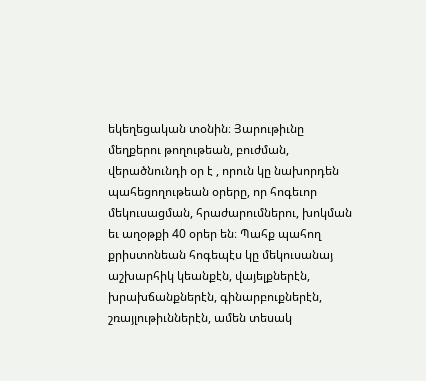եկեղեցական տօնին։ Յարութիւնը մեղքերու թողութեան, բուժման, վերածնունդի օր է , որուն կը նախորդեն պահեցողութեան օրերը, որ հոգեւոր մեկուսացման, հրաժարումներու, խոկման եւ աղօթքի 40 օրեր են։ Պահք պահող քրիստոնեան հոգեպէս կը մեկուսանայ աշխարհիկ կեանքէն, վայելքներէն, խրախճանքներէն, գինարբուքներէն, շռայլութիւններէն, ամեն տեսակ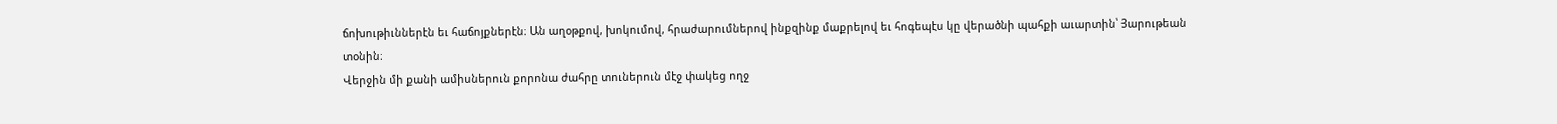ճոխութիւններէն եւ հաճոյքներէն։ Ան աղօթքով, խոկումով, հրաժարումներով ինքզինք մաքրելով եւ հոգեպէս կը վերածնի պահքի աւարտին՝ Յարութեան տօնին։
Վերջին մի քանի ամիսներուն քորոնա ժահրը տուներուն մէջ փակեց ողջ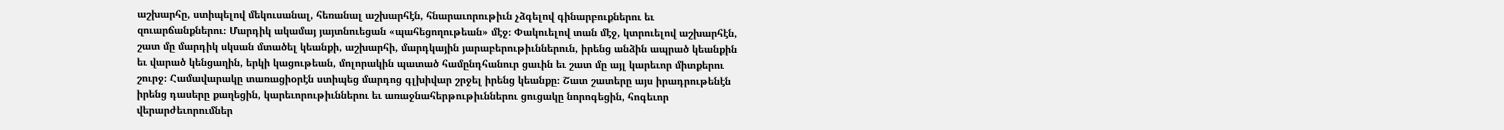աշխարհը, ստիպելով մեկուսանալ, հեռանալ աշխարհէն, հնարաւորութիւն չձգելով գինարբուքներու եւ զուարճանքներու։ Մարդիկ ակամայ յայտնուեցան «պահեցողութեան» մէջ։ Փակուելով տան մէջ, կտրուելով աշխարհէն, շատ մը մարդիկ սկսան մտածել կեանքի, աշխարհի, մարդկային յարաբերութիւններուն, իրենց անձին ապրած կեանքին եւ վարած կենցաղին, երկի կացութեան, մոլորակին պատած համընդհանուր ցաւին եւ շատ մը այլ կարեւոր միտքերու շուրջ։ Համավարակը տառացիօրէն ստիպեց մարդոց գլխիվար շրջել իրենց կեանքը։ Շատ շատերը այս իրադրութենէն իրենց դասերը քաղեցին, կարեւորութիւններու եւ առաջնահերթութիւններու ցուցակը նորոգեցին, հոգեւոր վերարժեւորումներ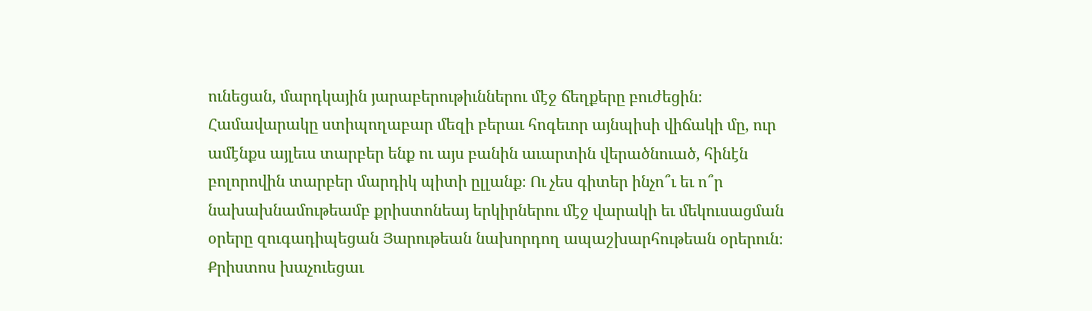ունեցան, մարդկային յարաբերութիւններու մէջ ճեղքերը բուժեցին։ Համավարակը ստիպողաբար մեզի բերաւ հոգեւոր այնպիսի վիճակի մը, ուր ամէնքս այլեւս տարբեր ենք ու այս բանին աւարտին վերածնուած, հինէն բոլորովին տարբեր մարդիկ պիտի ըլլանք։ Ու չես գիտեր ինչո՞ւ եւ ո՞ր նախախնամութեամբ քրիստոնեայ երկիրներու մէջ վարակի եւ մեկուսացման օրերը զուգադիպեցան Յարութեան նախորդող ապաշխարհութեան օրերուն։
Քրիստոս խաչուեցաւ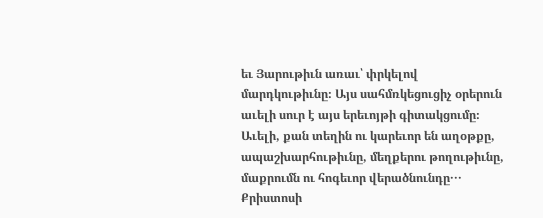եւ Յարութիւն առաւ՝ փրկելով մարդկութիւնը։ Այս սահմռկեցուցիչ օրերուն աւելի սուր է այս երեւոյթի գիտակցումը։ Աւելի, քան տեղին ու կարեւոր են աղօթքը, ապաշխարհութիւնը, մեղքերու թողութիւնը, մաքրումն ու հոգեւոր վերածնունդը․․․
Քրիստոսի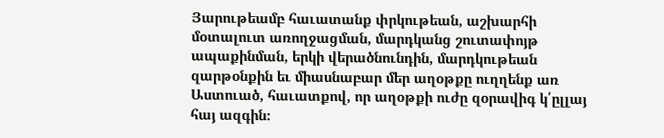Յարութեամբ հաւատանք փրկութեան, աշխարհի մօտալուտ առողջացման, մարդկանց շուտափոյթ ապաքինման, երկի վերածնունդին, մարդկութեան զարթօնքին եւ միասնաբար մեր աղօթքը ուղղենք առ Աստուած, հաւատքով, որ աղօթքի ուժը զօրավիգ կ՛ըլլայ հայ ազգին։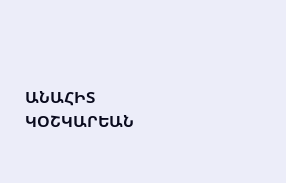ԱՆԱՀԻՏ ԿՕՇԿԱՐԵԱՆ